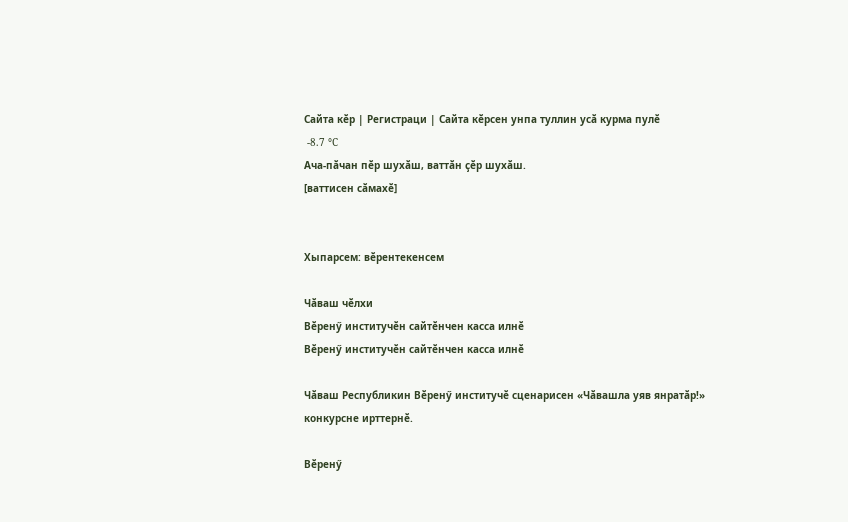Сайта кӗр | Регистраци | Сайта кӗрсен унпа туллин усӑ курма пулӗ
 -8.7 °C
Ача-пӑчан пӗр шухӑш, ваттӑн ҫӗр шухӑш.
[ваттисен сӑмахӗ]


Хыпарсем: вӗрентекенсем

Чӑваш чӗлхи
Вӗренӳ институчӗн сайтӗнчен касса илнӗ
Вӗренӳ институчӗн сайтӗнчен касса илнӗ

Чӑваш Республикин Вӗренӳ институчӗ сценарисен «Чӑвашла уяв янратӑр!» конкурсне ирттернӗ.

Вӗренӳ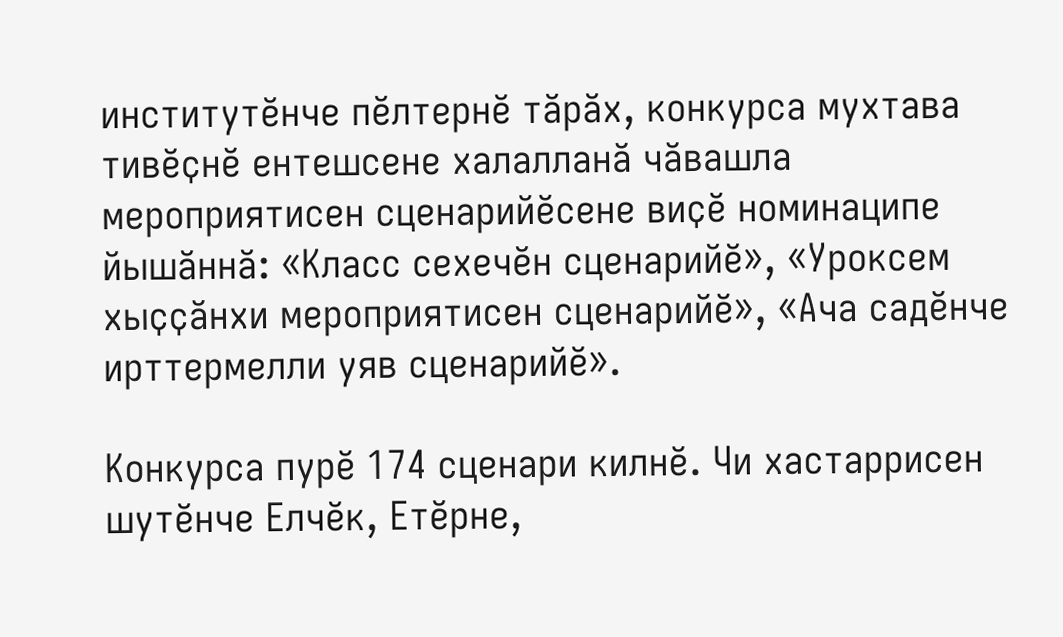институтӗнче пӗлтернӗ тӑрӑх, конкурса мухтава тивӗҫнӗ ентешсене халалланӑ чӑвашла мероприятисен сценарийӗсене виҫӗ номинаципе йышӑннӑ: «Класс сехечӗн сценарийӗ», «Уроксем хыҫҫӑнхи мероприятисен сценарийӗ», «Ача садӗнче ирттермелли уяв сценарийӗ».

Конкурса пурӗ 174 сценари килнӗ. Чи хастаррисен шутӗнче Елчӗк, Етӗрне,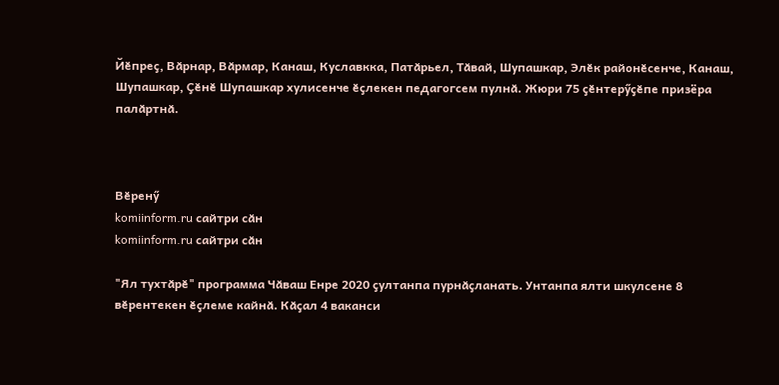Йӗпреҫ, Вӑрнар, Вӑрмар, Канаш, Куславкка, Патӑрьел, Тӑвай, Шупашкар, Элӗк районӗсенче, Канаш, Шупашкар, Ҫӗнӗ Шупашкар хулисенче ӗҫлекен педагогсем пулнӑ. Жюри 75 ҫӗнтерӳҫӗпе призёра палӑртнӑ.



Вӗренӳ
komiinform.ru сайтри сӑн
komiinform.ru сайтри сӑн

"Ял тухтӑрӗ" программа Чӑваш Енре 2020 ҫултанпа пурнӑҫланать. Унтанпа ялти шкулсене 8 вӗрентекен ӗҫлеме кайнӑ. Кӑҫал 4 ваканси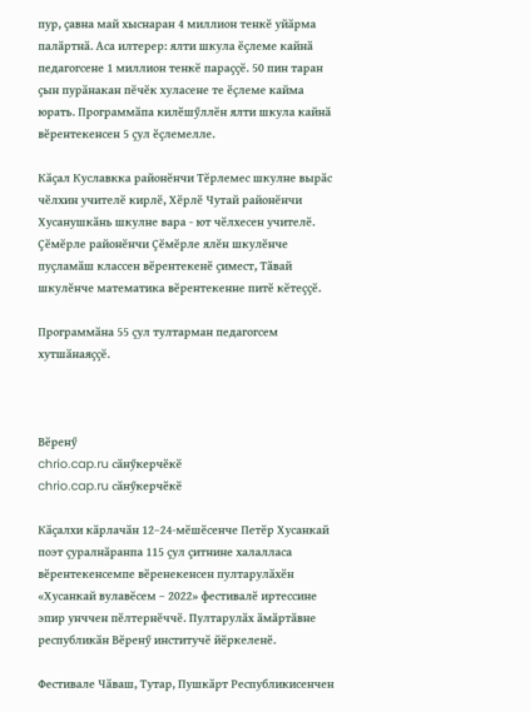пур, ҫавна май хыснаран 4 миллион тенкӗ уйӑрма палӑртнӑ. Аса илтерер: ялти шкула ӗҫлеме кайнӑ педагогсене 1 миллион тенкӗ параҫҫӗ. 50 пин таран ҫын пурӑнакан пӗчӗк хуласене те ӗҫлеме кайма юрать. Программӑпа килӗшӳллӗн ялти шкула кайнӑ вӗрентекенсен 5 ҫул ӗҫлемелле.

Кӑҫал Куславкка районӗнчи Тӗрлемес шкулне вырӑс чӗлхин учителӗ кирлӗ, Хӗрлӗ Чутай районӗнчи Хусанушкӑнь шкулне вара - ют чӗлхесен учителӗ. Ҫӗмӗрле районӗнчи Ҫӗмӗрле ялӗн шкулӗнче пуҫламӑш классен вӗрентекенӗ ҫимест, Тӑвай шкулӗнче математика вӗрентекенне питӗ кӗтеҫҫӗ.

Программӑна 55 ҫул тултарман педагогсем хутшӑнаяҫҫӗ.



Вӗренӳ
chrio.cap.ru сӑнӳкерчӗкӗ
chrio.cap.ru сӑнӳкерчӗкӗ

Кӑҫалхи кӑрлачӑн 12–24-мӗшӗсенче Петӗр Хусанкай поэт ҫуралнӑранпа 115 ҫул ҫитнине халалласа вӗрентекенсемпе вӗренекенсен пултарулӑхӗн «Хусанкай вулавӗсем – 2022» фестивалӗ иртессине эпир унччен пӗлтернӗччӗ. Пултарулӑх ӑмӑртӑвне республикӑн Вӗренӳ институчӗ йӗркеленӗ.

Фестивале Чӑваш, Тутар, Пушкӑрт Республикисенчен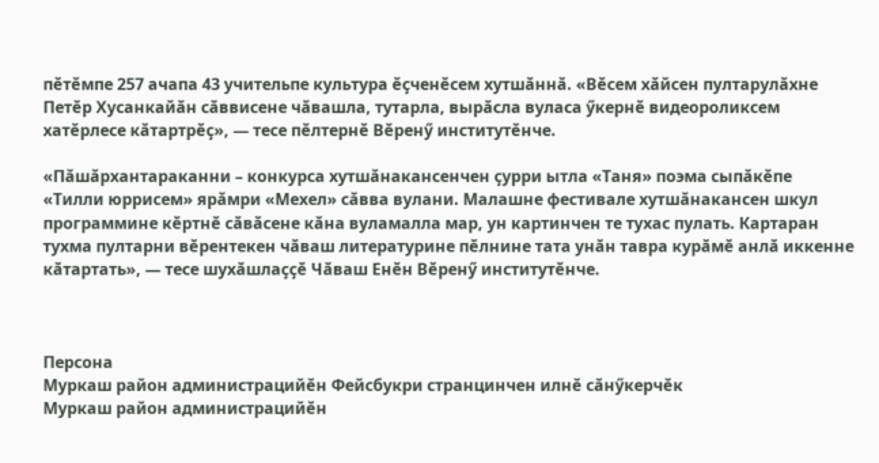пӗтӗмпе 257 ачапа 43 учительпе культура ӗҫченӗсем хутшӑннӑ. «Вӗсем хӑйсен пултарулӑхне Петӗр Хусанкайӑн сӑввисене чӑвашла, тутарла, вырӑсла вуласа ӳкернӗ видеороликсем хатӗрлесе кӑтартрӗҫ», — тесе пӗлтернӗ Вӗренӳ институтӗнче.

«Пӑшӑрхантараканни – конкурса хутшӑнакансенчен ҫурри ытла «Таня» поэма сыпӑкӗпе «Тилли юррисем» ярӑмри «Мехел» сӑвва вулани. Малашне фестивале хутшӑнакансен шкул программине кӗртнӗ сӑвӑсене кӑна вуламалла мар, ун картинчен те тухас пулать. Картаран тухма пултарни вӗрентекен чӑваш литературине пӗлнине тата унӑн тавра курӑмӗ анлӑ иккенне кӑтартать», — тесе шухӑшлаҫҫӗ Чӑваш Енӗн Вӗренӳ институтӗнче.



Персона
Муркаш район администрацийӗн Фейсбукри странцинчен илнӗ сӑнӳкерчӗк
Муркаш район администрацийӗн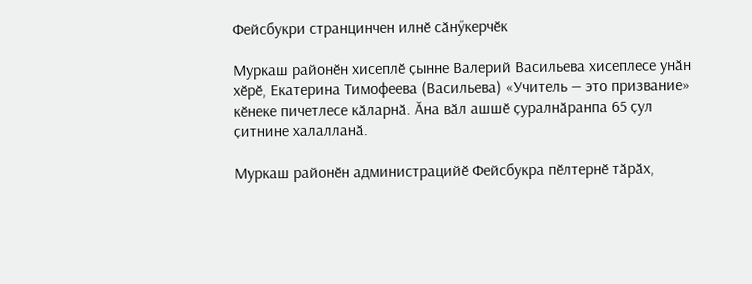Фейсбукри странцинчен илнӗ сӑнӳкерчӗк

Муркаш районӗн хисеплӗ ҫынне Валерий Васильева хисеплесе унӑн хӗрӗ, Екатерина Тимофеева (Васильева) «Учитель — это призвание» кӗнеке пичетлесе кӑларнӑ. Ӑна вӑл ашшӗ ҫуралнӑранпа 65 ҫул ҫитнине халалланӑ.

Муркаш районӗн администрацийӗ Фейсбукра пӗлтернӗ тӑрӑх,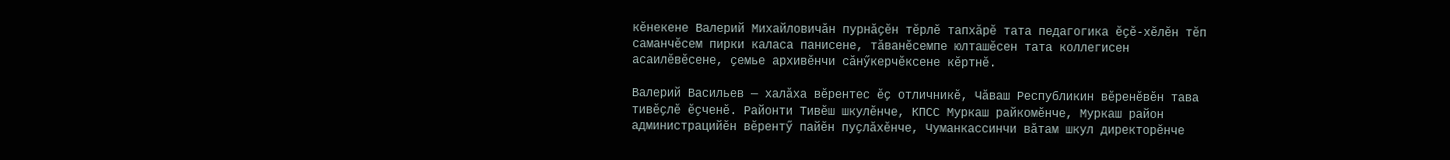кӗнекене Валерий Михайловичӑн пурнӑҫӗн тӗрлӗ тапхӑрӗ тата педагогика ӗҫӗ-хӗлӗн тӗп саманчӗсем пирки каласа панисене, тӑванӗсемпе юлташӗсен тата коллегисен асаилӗвӗсене, ҫемье архивӗнчи сӑнӳкерчӗксене кӗртнӗ.

Валерий Васильев — халӑха вӗрентес ӗҫ отличникӗ, Чӑваш Республикин вӗренӗвӗн тава тивӗҫлӗ ӗҫченӗ. Районти Тивӗш шкулӗнче, КПСС Муркаш райкомӗнче, Муркаш район администрацийӗн вӗрентӳ пайӗн пуҫлӑхӗнче, Чуманкассинчи вӑтам шкул директорӗнче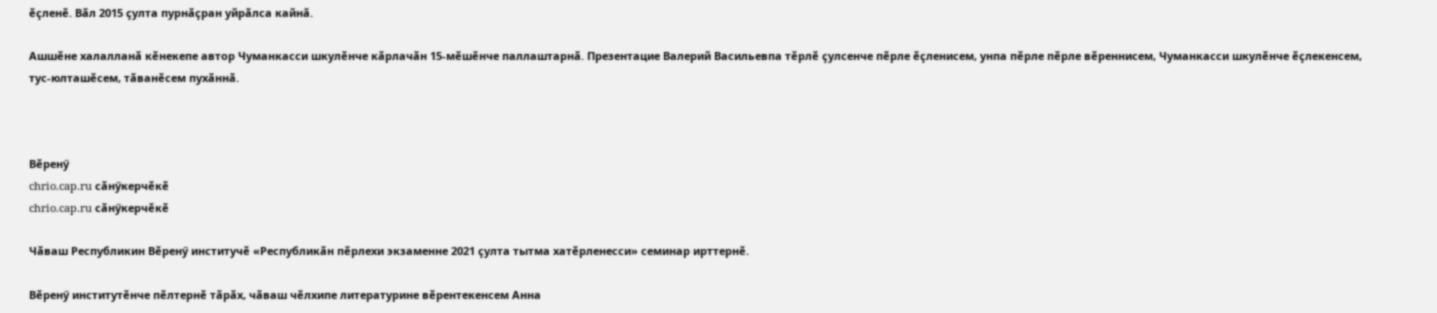ӗҫленӗ. Вӑл 2015 ҫулта пурнӑҫран уйрӑлса кайнӑ.

Ашшӗне халалланӑ кӗнекепе автор Чуманкасси шкулӗнче кӑрлачӑн 15-мӗшӗнче паллаштарнӑ. Презентацие Валерий Васильевпа тӗрлӗ ҫулсенче пӗрле ӗҫленисем, унпа пӗрле пӗрле вӗреннисем, Чуманкасси шкулӗнче ӗҫлекенсем, тус-юлташӗсем, тӑванӗсем пухӑннӑ.



Вӗренӳ
chrio.cap.ru сӑнӳкерчӗкӗ
chrio.cap.ru сӑнӳкерчӗкӗ

Чӑваш Республикин Вӗренӳ институчӗ «Республикӑн пӗрлехи экзаменне 2021 ҫулта тытма хатӗрленесси» семинар ирттернӗ.

Вӗренӳ институтӗнче пӗлтернӗ тӑрӑх, чӑваш чӗлхипе литературине вӗрентекенсем Анна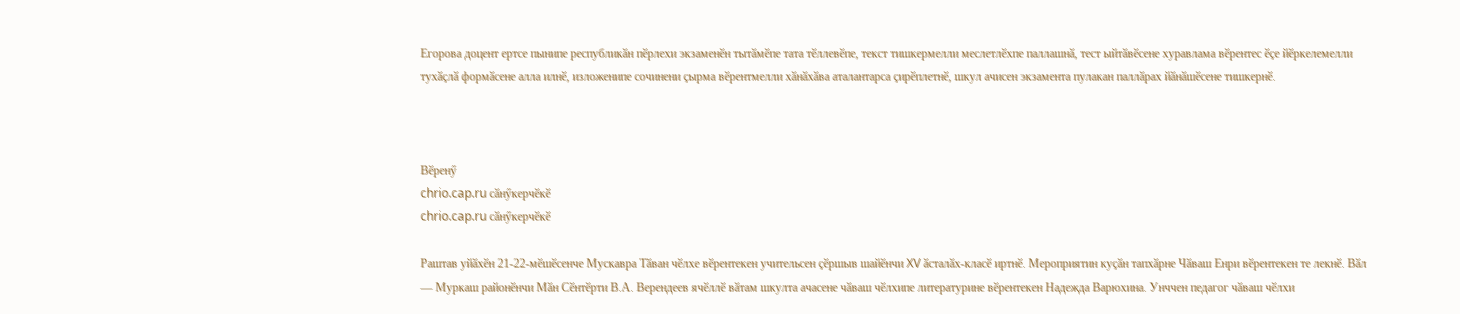Егорова доцент ертсе пынипе республикӑн пӗрлехи экзаменӗн тытӑмӗпе тата тӗллевӗпе, текст тишкермелли меслетлӗхпе паллашнӑ, тест ыйтӑвӗсене хуравлама вӗрентес ӗҫе йӗркелемелли тухӑҫлӑ формӑсене алла илнӗ, изложенипе сочинени ҫырма вӗрентмелли хӑнӑхӑва аталантарса ҫирӗплетнӗ, шкул ачисен экзамента пулакан паллӑрах йӑнӑшӗсене тишкернӗ.



Вӗренӳ
chrio.cap.ru сӑнӳкерчӗкӗ
chrio.cap.ru сӑнӳкерчӗкӗ

Раштав уйӑхӗн 21-22-мӗшӗсенче Мускавра Тӑван чӗлхе вӗрентекен учительсен ҫӗршыв шайӗнчи XV ӑсталӑх-класӗ иртнӗ. Мероприятин куҫӑн тапхӑрне Чӑваш Енри вӗрентекен те лекнӗ. Вӑл — Муркаш районӗнчи Мӑн Сӗнтӗрти В.А. Верендеев ячӗллӗ вӑтам шкулта ачасене чӑваш чӗлхипе литературине вӗрентекен Надежда Варюхина. Унччен педагог чӑваш чӗлхи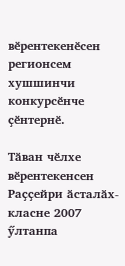вӗрентекенӗсен регионсем хушшинчи конкурсӗнче ҫӗнтернӗ.

Тӑван чӗлхе вӗрентекенсен Раҫҫейри ӑсталӑх-класне 2007 ӳлтанпа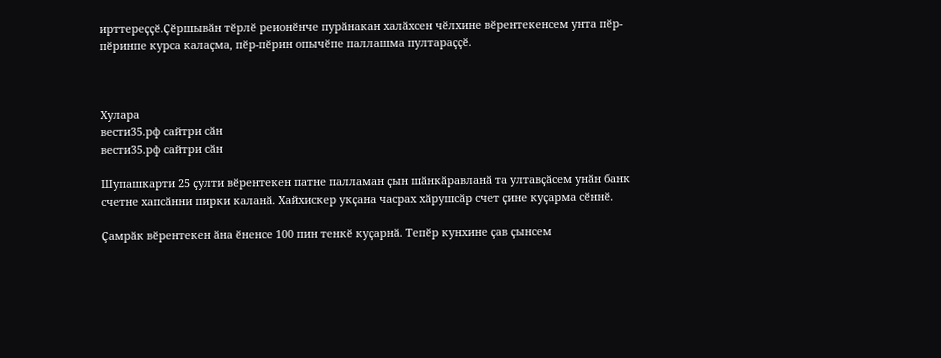ирттереҫҫӗ.Ҫӗршывӑн тӗрлӗ реионӗнче пурӑнакан халӑхсен чӗлхине вӗрентекенсем унта пӗр-пӗринпе курса калаҫма, пӗр-пӗрин опычӗпе паллашма пултараҫҫӗ.



Хулара
вести35.рф сайтри сӑн
вести35.рф сайтри сӑн

Шупашкарти 25 ҫулти вӗрентекен патне палламан ҫын шӑнкӑравланӑ та ултавҫӑсем унӑн банк счетне хапсӑнни пирки каланӑ. Хайхискер укҫана часрах хӑрушсӑр счет ҫине куҫарма сӗннӗ.

Ҫамрӑк вӗрентекен ӑна ӗненсе 100 пин тенкӗ куҫарнӑ. Тепӗр кунхине ҫав ҫынсем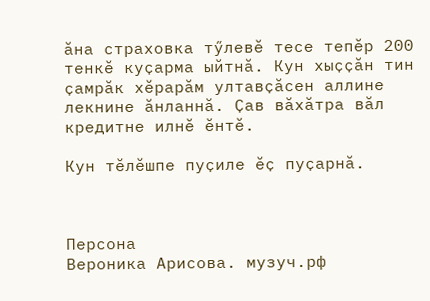ӑна страховка тӳлевӗ тесе тепӗр 200 тенкӗ куҫарма ыйтнӑ. Кун хыҫҫӑн тин ҫамрӑк хӗрарӑм ултавҫӑсен аллине лекнине ӑнланнӑ. Ҫав вӑхӑтра вӑл кредитне илнӗ ӗнтӗ.

Кун тӗлӗшпе пуҫиле ӗҫ пуҫарнӑ.



Персона
Вероника Арисова. музуч.рф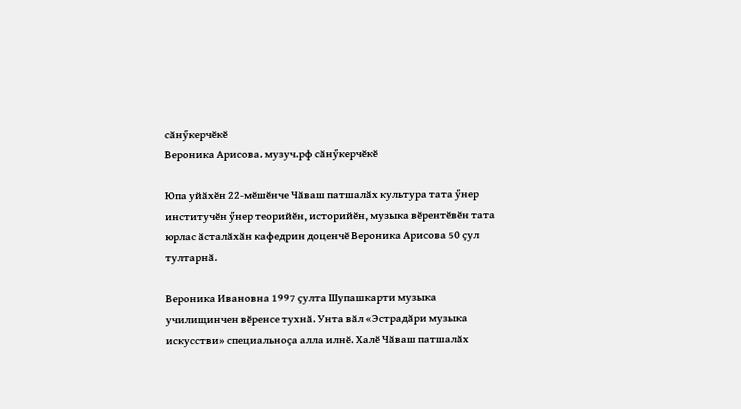сӑнӳкерчӗкӗ
Вероника Арисова. музуч.рф сӑнӳкерчӗкӗ

Юпа уйӑхӗн 22-мӗшӗнче Чӑваш патшалӑх культура тата ӳнер институчӗн ӳнер теорийӗн, историйӗн, музыка вӗрентӗвӗн тата юрлас ӑсталӑхӑн кафедрин доценчӗ Вероника Арисова 50 ҫул тултарнӑ.

Вероника Ивановна 1997 ҫулта Шупашкарти музыка училищинчен вӗренсе тухнӑ. Унта вӑл «Эстрадӑри музыка искусстви» специальноҫа алла илнӗ. Халӗ Чӑваш патшалӑх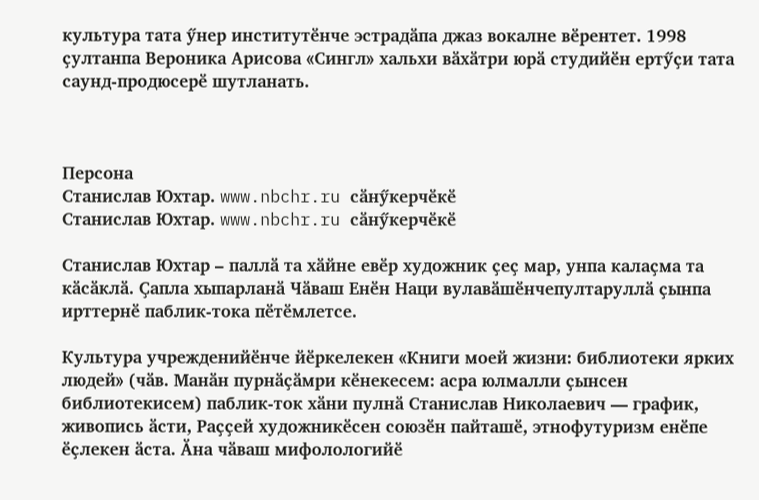культура тата ӳнер институтӗнче эстрадӑпа джаз вокалне вӗрентет. 1998 ҫултанпа Вероника Арисова «Сингл» хальхи вӑхӑтри юрӑ студийӗн ертӳҫи тата саунд-продюсерӗ шутланать.



Персона
Станислав Юхтар. www.nbchr.ru сӑнӳкерчӗкӗ
Станислав Юхтар. www.nbchr.ru сӑнӳкерчӗкӗ

Станислав Юхтар – паллӑ та хӑйне евӗр художник ҫеҫ мар, унпа калаҫма та кӑсӑклӑ. Ҫапла хыпарланӑ Чӑваш Енӗн Наци вулавӑшӗнчепултаруллӑ ҫынпа ирттернӗ паблик-тока пӗтӗмлетсе.

Культура учрежденийӗнче йӗркелекен «Книги моей жизни: библиотеки ярких людей» (чӑв. Манӑн пурнӑҫӑмри кӗнекесем: асра юлмалли ҫынсен библиотекисем) паблик-ток хӑни пулнӑ Станислав Николаевич — график, живопись ӑсти, Раҫҫей художникӗсен союзӗн пайташӗ, этнофутуризм енӗпе ӗҫлекен ӑста. Ӑна чӑваш мифолологийӗ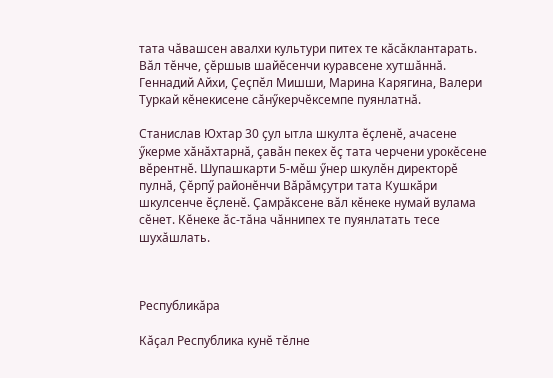тата чӑвашсен авалхи культури питех те кӑсӑклантарать. Вӑл тӗнче, ҫӗршыв шайӗсенчи куравсене хутшӑннӑ. Геннадий Айхи, Ҫеҫпӗл Мишши, Марина Карягина, Валери Туркай кӗнекисене сӑнӳкерчӗксемпе пуянлатнӑ.

Станислав Юхтар 30 ҫул ытла шкулта ӗҫленӗ, ачасене ӳкерме хӑнӑхтарнӑ, ҫавӑн пекех ӗҫ тата черчени урокӗсене вӗрентнӗ. Шупашкарти 5-мӗш ӳнер шкулӗн директорӗ пулнӑ, Ҫӗрпӳ районӗнчи Вӑрӑмҫутри тата Кушкӑри шкулсенче ӗҫленӗ. Ҫамрӑксене вӑл кӗнеке нумай вулама сӗнет. Кӗнеке ӑс-тӑна чӑннипех те пуянлатать тесе шухӑшлать.



Республикӑра

Кӑҫал Республика кунӗ тӗлне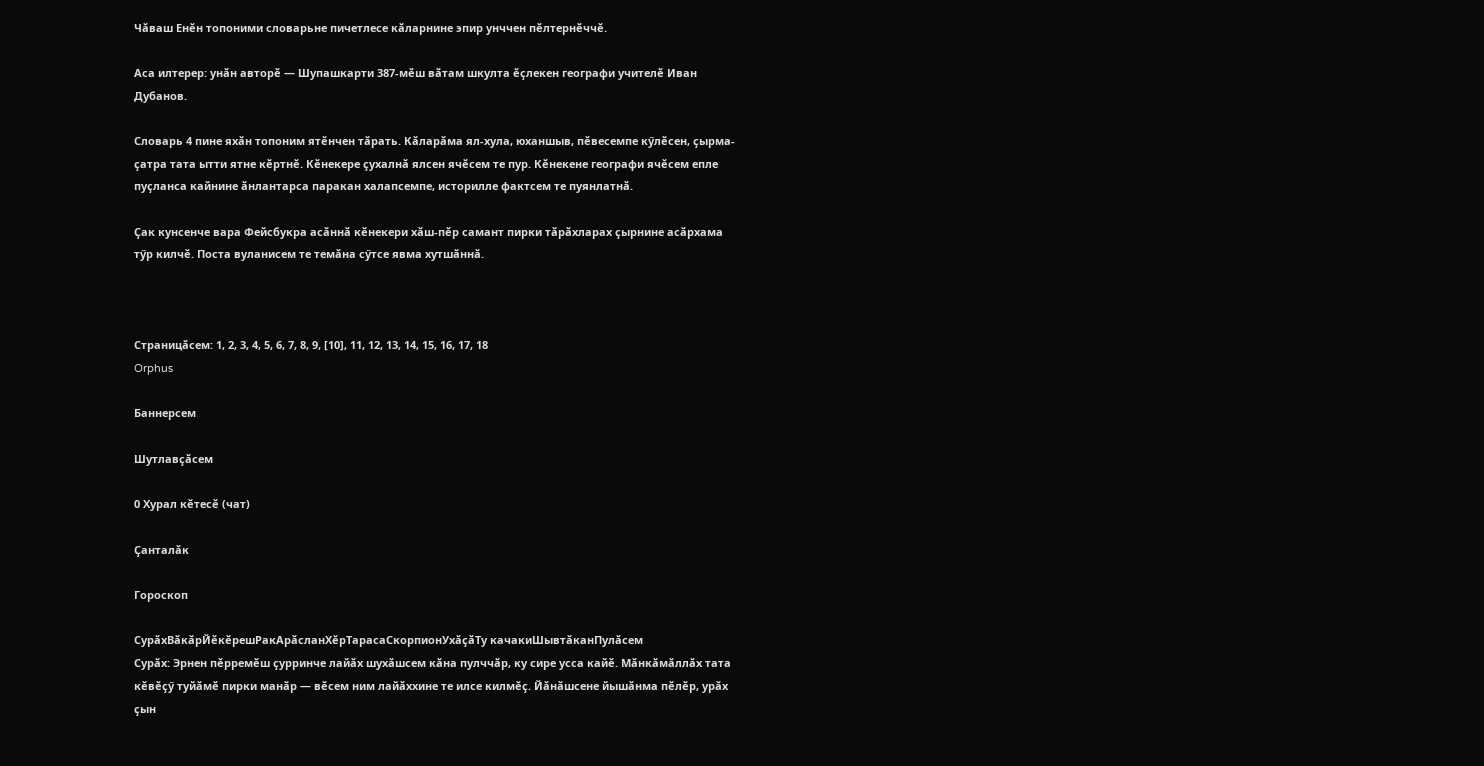Чӑваш Енӗн топоними словарьне пичетлесе кӑларнине эпир унччен пӗлтернӗччӗ.

Аса илтерер: унӑн авторӗ — Шупашкарти 387-мӗш вӑтам шкулта ӗҫлекен географи учителӗ Иван Дубанов.

Словарь 4 пине яхӑн топоним ятӗнчен тӑрать. Кӑларӑма ял-хула, юханшыв, пӗвесемпе кӳлӗсен, ҫырма-ҫатра тата ытти ятне кӗртнӗ. Кӗнекере ҫухалнӑ ялсен ячӗсем те пур. Кӗнекене географи ячӗсем епле пуҫланса кайнине ӑнлантарса паракан халапсемпе, историлле фактсем те пуянлатнӑ.

Ҫак кунсенче вара Фейсбукра асӑннӑ кӗнекери хӑш-пӗр самант пирки тӑрӑхларах ҫырнине асӑрхама тӳр килчӗ. Поста вуланисем те темӑна сӳтсе явма хутшӑннӑ.



Страницӑсем: 1, 2, 3, 4, 5, 6, 7, 8, 9, [10], 11, 12, 13, 14, 15, 16, 17, 18
Orphus

Баннерсем

Шутлавҫӑсем

0 Хурал кӗтесӗ (чат)

Ҫанталӑк

Гороскоп

СурӑхВӑкӑрЙӗкӗрешРакАрӑсланХӗрТарасаСкорпионУхӑҫӑТу качакиШывтӑканПулӑсем
Сурӑх: Эрнен пӗрремӗш ҫурринче лайӑх шухӑшсем кӑна пулччӑр, ку сире усса кайӗ. Мӑнкӑмӑллӑх тата кӗвӗҫӳ туйӑмӗ пирки манӑр — вӗсем ним лайӑххине те илсе килмӗҫ. Йӑнӑшсене йышӑнма пӗлӗр, урӑх ҫын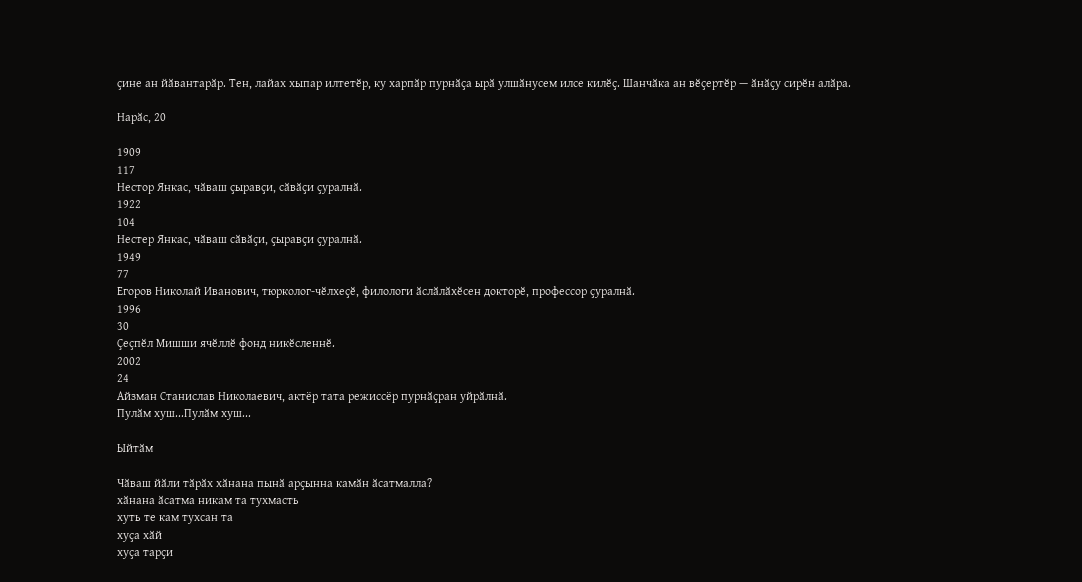ҫине ан йӑвантарӑр. Тен, лайах хыпар илтетӗр, ку харпӑр пурнӑҫа ырӑ улшӑнусем илсе килӗҫ. Шанчӑка ан вӗҫертӗр — ӑнӑҫу сирӗн алӑра.

Нарӑс, 20

1909
117
Нестор Янкас, чӑваш ҫыравҫи, сӑвӑҫи ҫуралнӑ.
1922
104
Нестер Янкас, чӑваш сӑвӑҫи, ҫыравҫи ҫуралнӑ.
1949
77
Егоров Николай Иванович, тюрколог-чӗлхеҫӗ, филологи ӑслӑлӑхӗсен докторӗ, профессор ҫуралнӑ.
1996
30
Ҫеҫпӗл Мишши ячӗллӗ фонд никӗсленнӗ.
2002
24
Айзман Станислав Николаевич, актёр тата режиссёр пурнӑҫран уйрӑлнӑ.
Пулӑм хуш...Пулӑм хуш...

Ыйтӑм

Чӑваш йӑли тӑрӑх хӑнана пынӑ арҫынна камӑн ӑсатмалла?
хӑнана ӑсатма никам та тухмасть
хуть те кам тухсан та
хуҫа хӑй
хуҫа тарҫи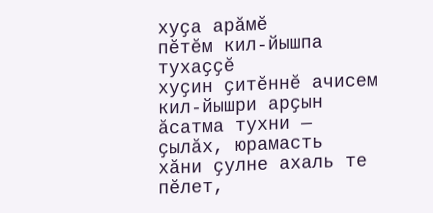хуҫа арӑмӗ
пӗтӗм кил-йышпа тухаҫҫӗ
хуҫин ҫитӗннӗ ачисем
кил-йышри арҫын
ӑсатма тухни — ҫылӑх, юрамасть
хӑни ҫулне ахаль те пӗлет,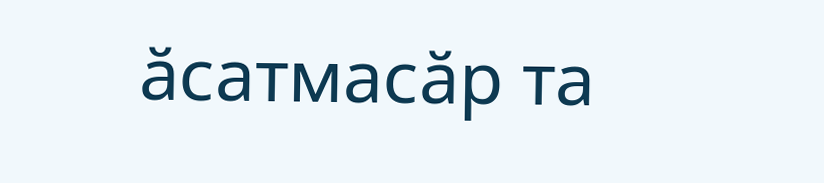ӑсатмасӑр та